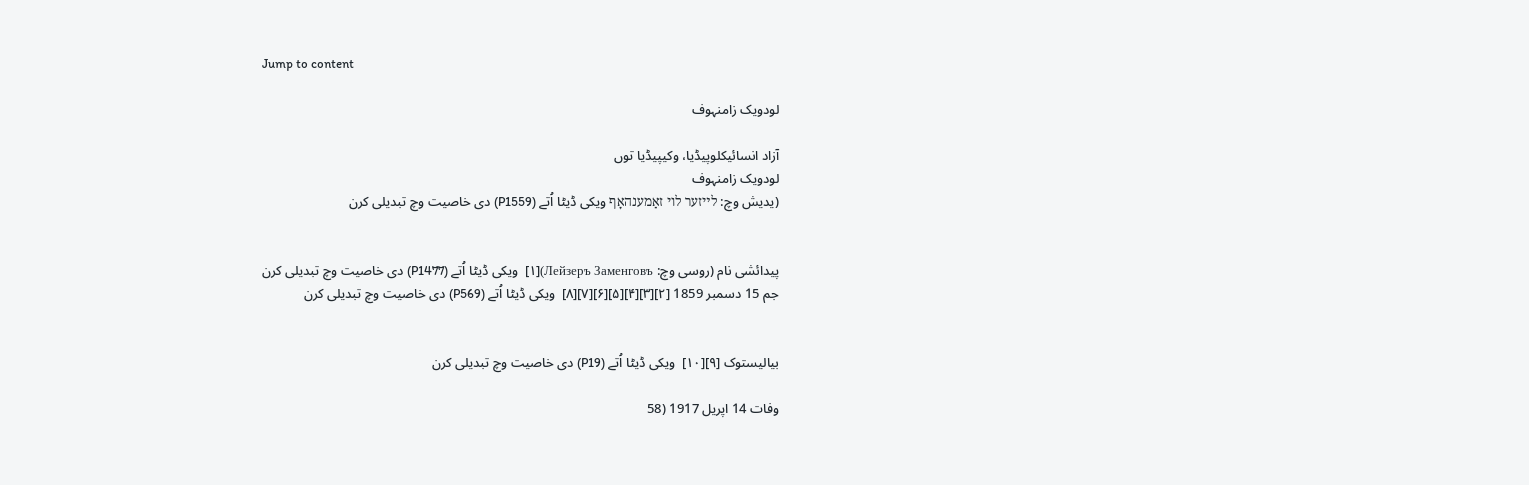Jump to content

لودویک زامنہوف

آزاد انسائیکلوپیڈیا، وکیپیڈیا توں
لودویک زامنہوف
(یدیش وچ: לײזער לוי זאַמענהאָף ویکی ڈیٹا اُتے (P1559) دی خاصیت وچ تبدیلی کرن


پیدائشی نام (روسی وچ: Лейзеръ Заменговъ)[۱]  ویکی ڈیٹا اُتے (P1477) دی خاصیت وچ تبدیلی کرن
جم 15 دسمبر 1859 [۲][۳][۴][۵][۶][۷][۸]  ویکی ڈیٹا اُتے (P569) دی خاصیت وچ تبدیلی کرن


بیالیستوک [۹][۱۰]  ویکی ڈیٹا اُتے (P19) دی خاصیت وچ تبدیلی کرن

وفات 14 اپریل 1917 (58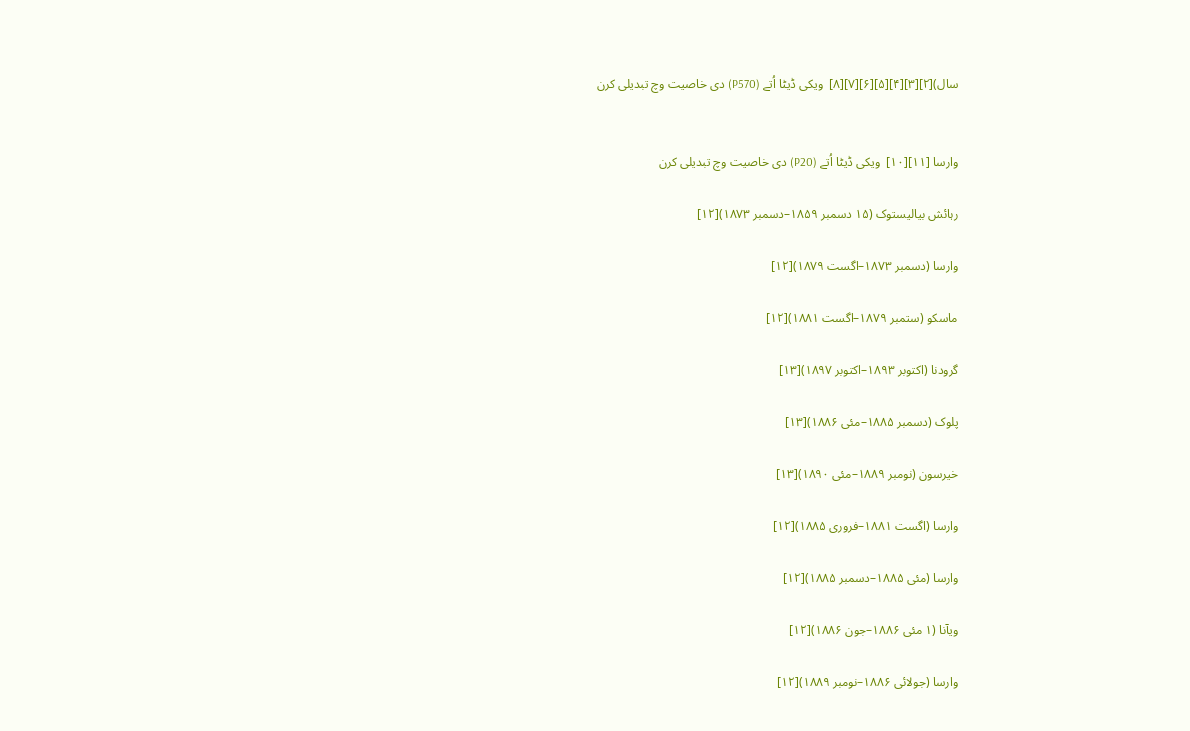سال)[۲][۳][۴][۵][۶][۷][۸]  ویکی ڈیٹا اُتے (P570) دی خاصیت وچ تبدیلی کرن


وارسا [۱۱][۱۰]  ویکی ڈیٹا اُتے (P20) دی خاصیت وچ تبدیلی کرن

رہائش بیالیستوک (۱۵ دسمبر ۱۸۵۹–دسمبر ۱۸۷۳)[۱۲]

وارسا (دسمبر ۱۸۷۳–اگست ۱۸۷۹)[۱۲]

ماسکو (ستمبر ۱۸۷۹–اگست ۱۸۸۱)[۱۲]

گرودنا (اکتوبر ۱۸۹۳–اکتوبر ۱۸۹۷)[۱۳]

پلوک (دسمبر ۱۸۸۵–مئی ۱۸۸۶)[۱۳]

خیرسون (نومبر ۱۸۸۹–مئی ۱۸۹۰)[۱۳]

وارسا (اگست ۱۸۸۱–فروری ۱۸۸۵)[۱۲]

وارسا (مئی ۱۸۸۵–دسمبر ۱۸۸۵)[۱۲]

ویآنا (۱ مئی ۱۸۸۶–جون ۱۸۸۶)[۱۲]

وارسا (جولائی ۱۸۸۶–نومبر ۱۸۸۹)[۱۲]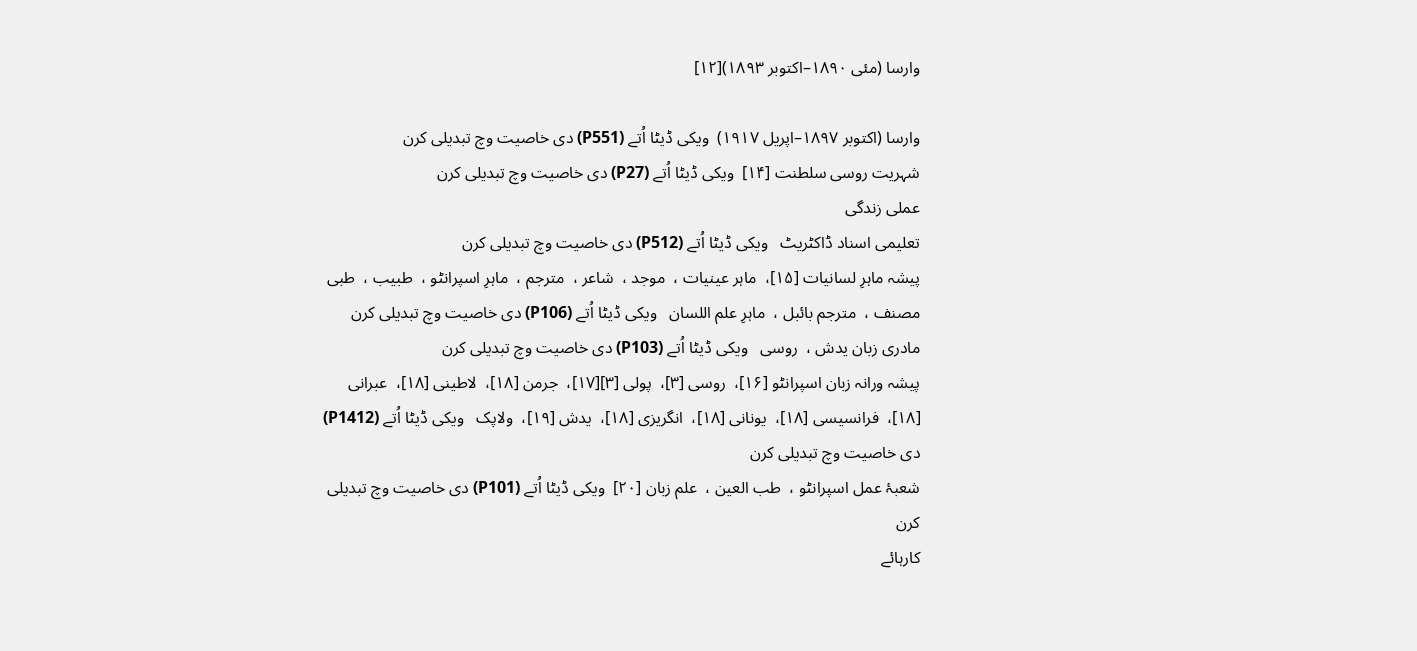وارسا (مئی ۱۸۹۰–اکتوبر ۱۸۹۳)[۱۲]

وارسا (اکتوبر ۱۸۹۷–اپریل ۱۹۱۷)  ویکی ڈیٹا اُتے (P551) دی خاصیت وچ تبدیلی کرن
شہریت روسی سلطنت [۱۴]  ویکی ڈیٹا اُتے (P27) دی خاصیت وچ تبدیلی کرن
عملی زندگی
تعلیمی اسناد ڈاکٹریٹ   ویکی ڈیٹا اُتے (P512) دی خاصیت وچ تبدیلی کرن
پیشہ ماہرِ لسانیات [۱۵]،  ماہر عینیات ،  موجد ،  شاعر ،  مترجم ،  ماہرِ اسپرانٹو ،  طبیب ،  طبی مصنف ،  مترجم بائبل ،  ماہرِ علم اللسان   ویکی ڈیٹا اُتے (P106) دی خاصیت وچ تبدیلی کرن
مادری زبان یدش ،  روسی   ویکی ڈیٹا اُتے (P103) دی خاصیت وچ تبدیلی کرن
پیشہ ورانہ زبان اسپرانٹو [۱۶]،  روسی [۳]،  پولی [۳][۱۷]،  جرمن [۱۸]،  لاطینی [۱۸]،  عبرانی [۱۸]،  فرانسیسی [۱۸]،  یونانی [۱۸]،  انگریزی [۱۸]،  یدش [۱۹]،  ولاپک   ویکی ڈیٹا اُتے (P1412) دی خاصیت وچ تبدیلی کرن
شعبۂ عمل اسپرانٹو ،  طب العین ،  علم زبان [۲۰]  ویکی ڈیٹا اُتے (P101) دی خاصیت وچ تبدیلی کرن
کارہائے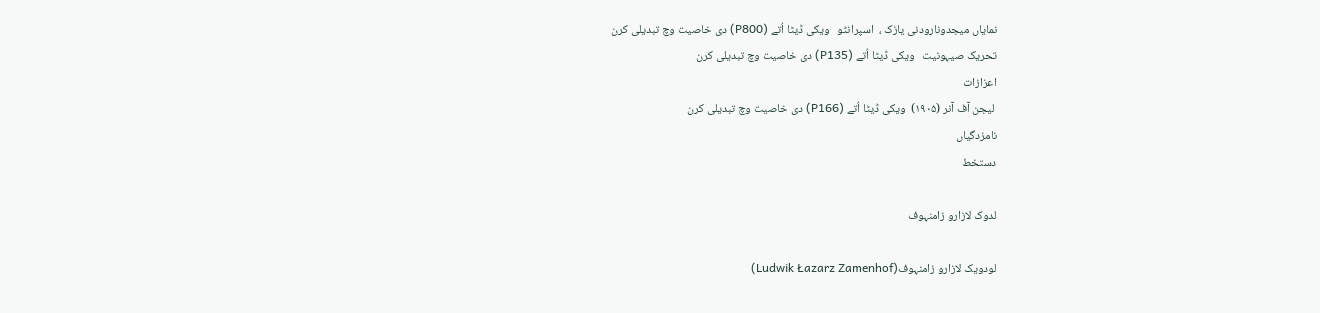نمایاں میجدونارودنی یازک ،  اسپرانٹو   ویکی ڈیٹا اُتے (P800) دی خاصیت وچ تبدیلی کرن
تحریک صیہونیت   ویکی ڈیٹا اُتے (P135) دی خاصیت وچ تبدیلی کرن
اعزازات
 لیجن آف آنر (۱۹۰۵)  ویکی ڈیٹا اُتے (P166) دی خاصیت وچ تبدیلی کرن
نامزدگیاں
دستخط

لدوک لازارو زامنہوف

لودویک لازارو زامنہوف(Ludwik Łazarz Zamenhof)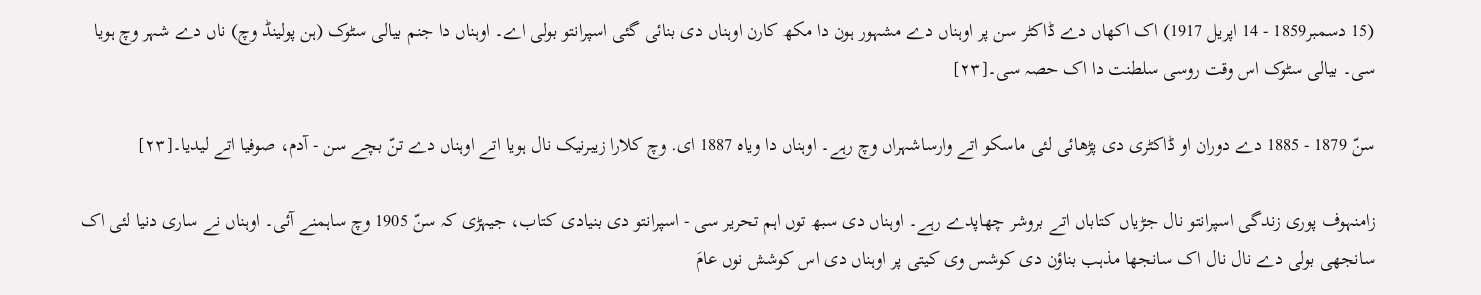(15 دسمبر1859 - 14 اپریل 1917) اک اکھاں دے ڈاکٹر سن پر اوہناں دے مشہور ہون دا مکھ کارن اوہناں دی بنائی گئی اسپرانتو بولی اے۔ اوہناں دا جنم بیالی سٹوک (ہن پولینڈ وچ) ناں دے شہر وچ ہویا سی۔ بیالی سٹوک اس وقت روسی سلطنت دا اک حصہ سی۔[۲۳]

سنّ 1879 - 1885 دے دوران او ڈاکٹری دی پڑھائی لئی ماسکو اتے وارساشہراں وچ رہے۔ اوہناں دا ویاہ 1887 ای. وچ کلارا زیبرنیک نال ہویا اتے اوہناں دے تنّ بچے سن - آدم، صوفیا اتے لیدیا۔[۲۳]

زامنہوف پوری زندگی اسپرانتو نال جڑیاں کتاباں اتے بروشر چھاپدے رہے۔ اوہناں دی سبھ توں اہم تحریر سی - اسپرانتو دی بنیادی کتاب، جیہڑی کہ سنّ 1905 وچ ساہمنے آئی۔ اوہناں نے ساری دنیا لئی اک سانجھی بولی دے نال نال اک سانجھا مذہب بناؤن دی کوشس وی کیتی پر اوہناں دی اس کوشش نوں عامَ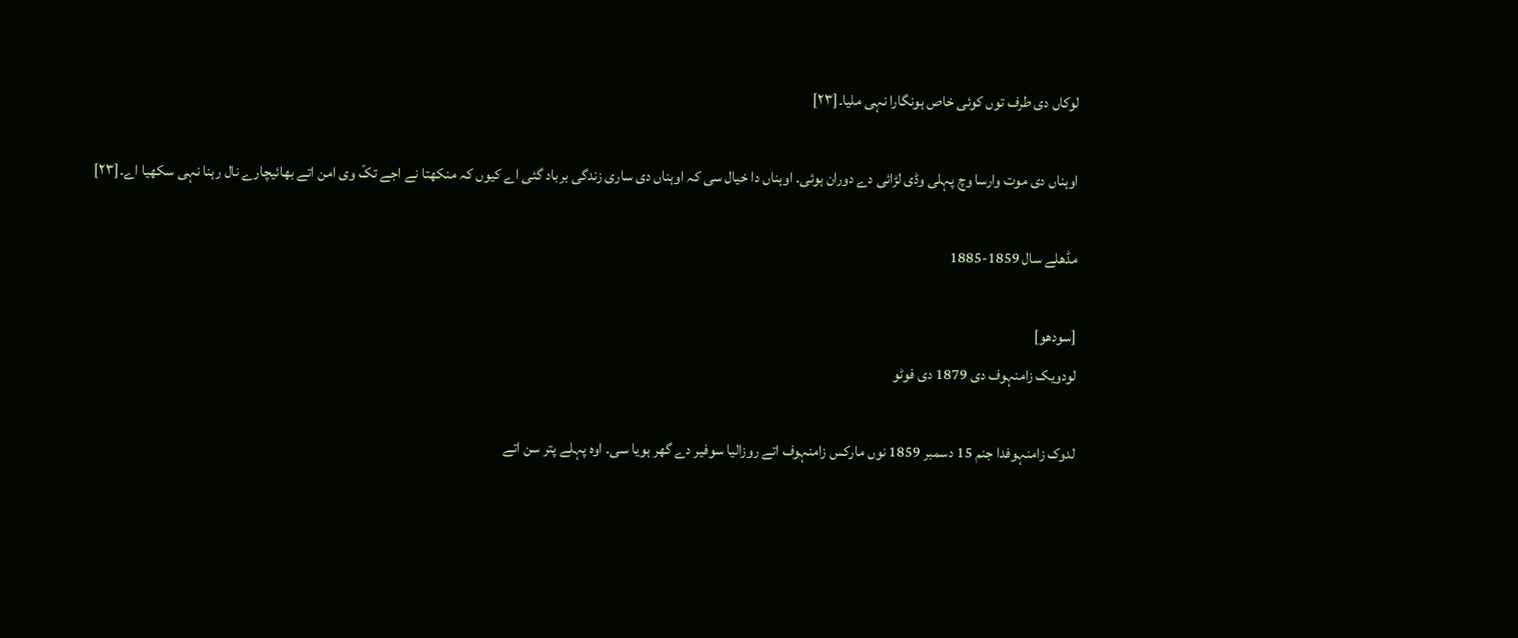لوکاں دی طرف توں کوئی خاص ہونگارا نہی ملیا۔[۲۳]

اوہناں دی موت وارسا وچ پہلی وڈی لڑائی دے دوران ہوئی۔ اوہناں دا خیال سی کہ اوہناں دی ساری زندگی برباد گئی اے کیوں کہ منکھتا نے اجے تکّ وی امن اتے بھائیچارے نال رہنا نہی سکھیا اے۔[۲۳]

مڈھلے سال 1859-1885

[سودھو]
لودویک زامنہوف دی 1879 دی فوٹو

لدوک زامنہوفدا جنم 15 دسمبر 1859 نوں مارکس زامنہوف اتے روزالیا سوفیر دے گھر ہویا سی۔ اوہ پہلے پتر سن اتے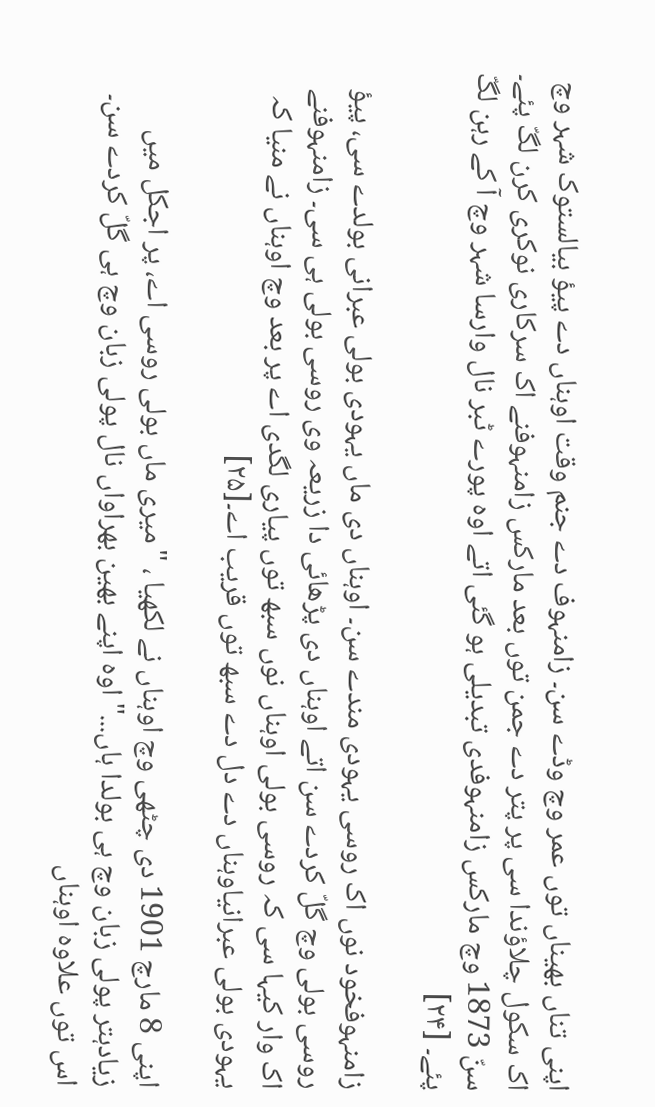اپنی تناں بھیناں توں عمر وچ وڈے سن۔ زامنہوف دے جنم وقت اوہناں دے پیؤ بیالستوک شہر وچ اک سکول چلاؤندا سی پر پتر دے جمن توں بعد مارکس زامنہوفنے اک سرکاری نوکری کرن لگّ پئے۔ سنّ 1873 وچ مارکس زامنہوفدی تبدیلی ہو گئی اتے اوہ پورے ٹبر نال وارسا شہر وچ آ کے رہن لگّ پئے۔ [۲۴]

زامنہوفخود نوں اک روسی یہودی مندے سن۔ اوہناں دی ماں یہودی بولی عبرانی بولدے سی، پیؤ روسی بولی وچ گلّ کردے سن اتے اوہناں دی پڑھائی دا زریعہ وی روسی بولی ہی سی۔ زامنہوفنے اک وار کیہا سی کہ روسی بولی اوہناں نوں سبھ توں پیاری لگدی اے پر بعد وچ اوہناں نے منیا کہ یہودی بولی عبرانیاوہناں دے دل دے سبھ توں قریب اے۔[۲۵]

اپنی 8 مارچ 1901 دی چٹھی وچ اوہناں نے لکھیا ، "میری ماں بولی روسی اے، پر اجکل میں زیادہتر پولی زبان وچ ہی بولدا ہاں..." اوہ اپنے بھین بھراواں نال پولی زبان وچ ہی گلّ کردے سن۔ اس توں علاوہ اوہناں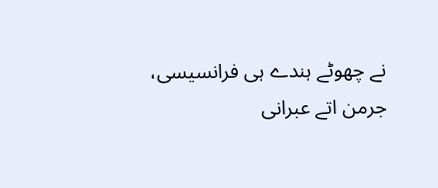نے چھوٹے ہندے ہی فرانسیسی، جرمن اتے عبرانی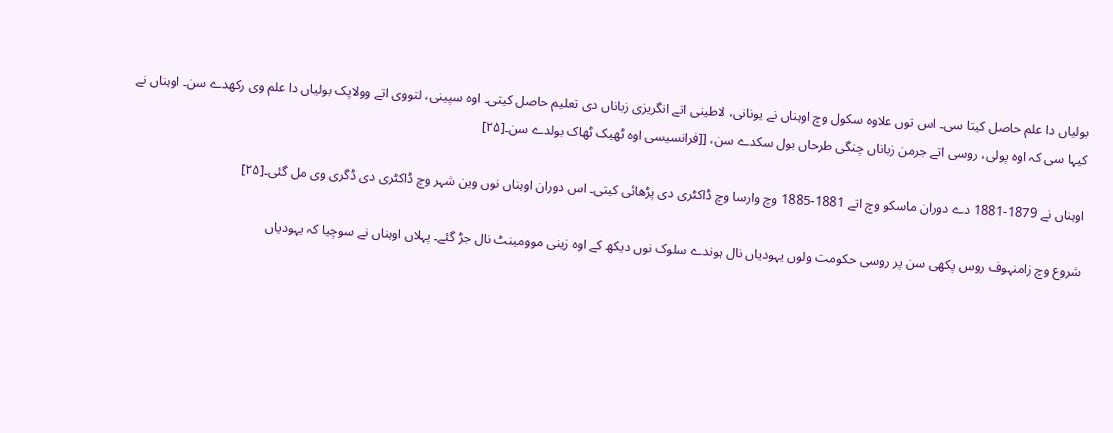بولیاں دا علم حاصل کیتا سی۔ اس توں علاوہ سکول وچ اوہناں نے یونانی، لاطینی اتے انگریزی زباناں دی تعلیم حاصل کیتی۔ اوہ سپینی، لتووی اتے وولاپک بولیاں دا علم وی رکھدے سن۔ اوہناں نے کیہا سی کہ اوہ پولی، روسی اتے جرمن زباناں چنگی طرحاں بول سکدے سن، [[فرانسیسی اوہ ٹھیک ٹھاک بولدے سن۔[۲۵]

اوہناں نے 1879-1881 دے دوران ماسکو وچ اتے 1881-1885 وچ وارسا وچ ڈاکٹری دی پڑھائی کیتی۔ اس دوران اوہناں نوں وین شہر وچ ڈاکٹری دی ڈگری وی مل گئی۔[۲۵]

شروع وچ زامنہوف روس پکھی سن پر روسی حکومت ولوں یہودیاں نال ہوندے سلوک نوں دیکھ کے اوہ زینی موومینٹ نال جڑ گئے۔ پہلاں اوہناں نے سوچیا کہ یہودیاں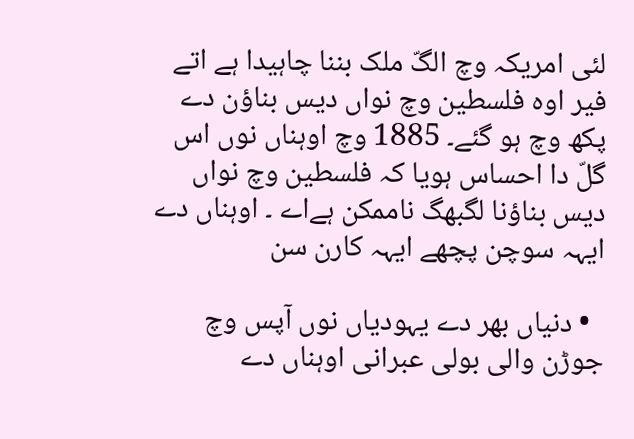لئی امریکہ وچ الگّ ملک بننا چاہیدا ہے اتے فیر اوہ فلسطین وچ نواں دیس بناؤن دے پکھ وچ ہو گئے۔ 1885 وچ اوہناں نوں اس گلّ دا احساس ہویا کہ فلسطین وچ نواں دیس بناؤنا لگبھگ ناممکن ہےاے ۔ اوہناں دے ایہہ سوچن پچھے ایہہ کارن سن

  • دنیاں بھر دے یہودیاں نوں آپس وچ جوڑن والی بولی عبرانی اوہناں دے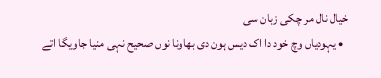خیال نال مر چکی زبان سی
  • یہودیاں وچ خود دا اک دیس ہون دی بھاونا نوں صحیح نہی منیا جاویگا اتے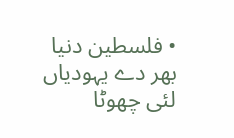• فلسطین دنیا بھر دے یہودیاں لئی چھوٹا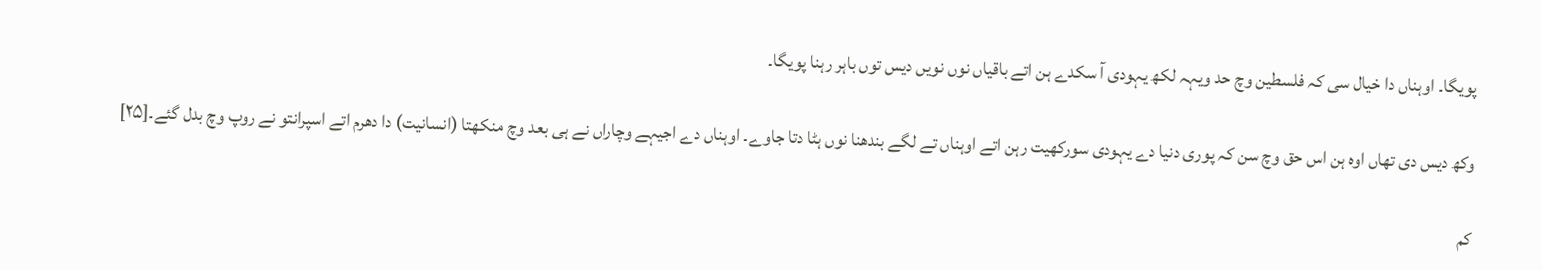پویگا۔ اوہناں دا خیال سی کہ فلسطین وچ حد ویہہ لکھ یہودی آ سکدے ہن اتے باقیاں نوں نویں دیس توں باہر رہنا پویگا۔

وکھ دیس دی تھاں اوہ ہن اس حق وچ سن کہ پوری دنیا دے یہودی سورکھیت رہن اتے اوہناں تے لگے بندھنا نوں ہٹا دتا جاوے۔ اوہناں دے اجیہے وچاراں نے ہی بعد وچ منکھتا (انسانیت) دا دھرم اتے اسپرانتو نے روپ وچ بدل گئے۔[۲۵]

کم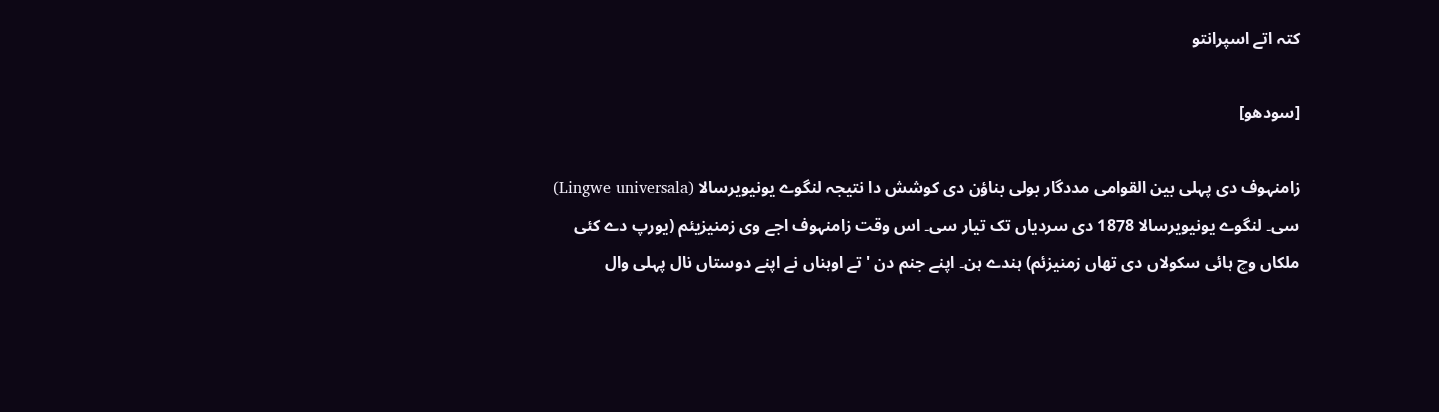کتہ اتے اسپرانتو

[سودھو]

زامنہوف دی پہلی بین القوامی مددگار بولی بناؤن دی کوشش دا نتیجہ لنگوے یونیویرسالا (Lingwe universala) سی۔ لنگوے یونیویرسالا 1878 دی سردیاں تک تیار سی۔ اس وقت زامنہوف اجے وی زمنیزیئم (یورپ دے کئی ملکاں وچ ہائی سکولاں دی تھاں زمنیزئم) ہندے ہن۔ اپنے جنم دن 'تے اوہناں نے اپنے دوستاں نال پہلی وال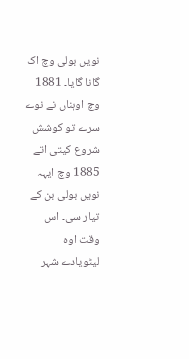نویں بولی وچ اک گانا گایا۔ 1881 وچ اوہناں نے نوے سرے تو کوشش شروع کیتی اتے 1885 وچ ایہہ نویں بولی بن کے تیار سی۔ اس وقت اوہ لیٹویادے شہر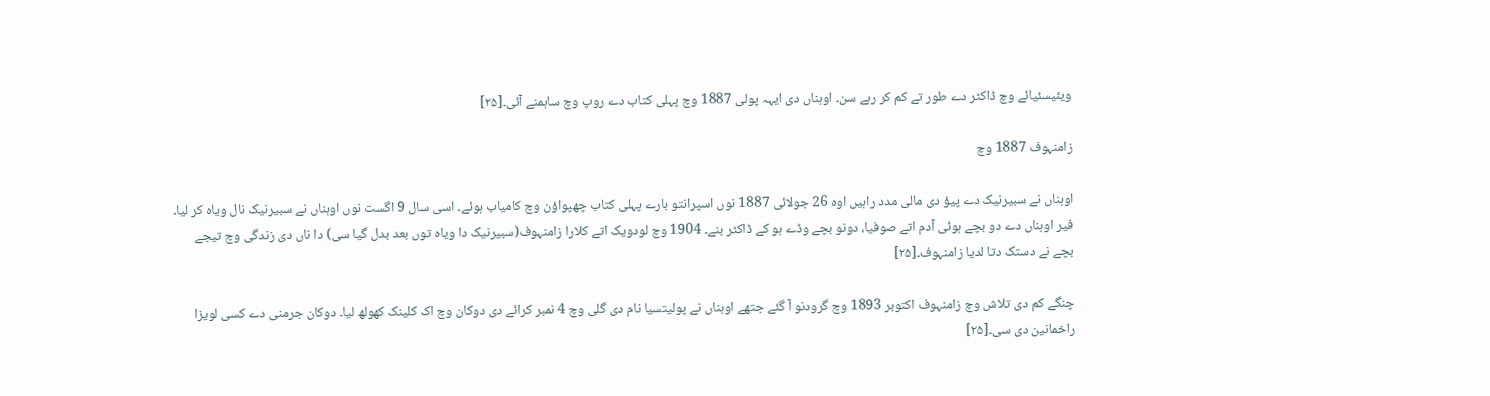ویئیسئیائے وچ ڈاکٹر دے طور تے کم کر رہے سن۔ اوہناں دی ایہہ پولی 1887 وچ پہلی کتاب دے روپ وچ ساہمنے آئی۔[۲۵]

زامنہوف 1887 وچ

اوہناں نے سبیرنیک دے پیؤ دی مالی مدد راہیں اوہ 26 جولائی 1887 نوں اسپرانتو بارے پہلی کتاب چھپواؤن وچ کامیاب ہوئے۔ اسی سال 9 اگست نوں اوہناں نے سبیرنیک نال ویاہ کر لیا۔ فیر اوہناں دے دو بچے ہوئی آدم اتے صوفیا، دونو بچے وڈے ہو کے ڈاکٹر بنے۔ 1904 وچ لودویک اتے کلارا زامنہوف(سبیرنیک دا ویاہ توں بعد بدل گیا سی) دا ناں دی زندگی وچ تیجے بچے نے دستک دتا لدیا زامنہوف۔[۲۵]

چنگے کم دی تلاش وچ زامنہوف اکتوبر 1893 وچ گرودنو آ گئے جتھے اوہناں نے پولیتسیا نام دی گلی وچ 4 نمبر کرائے دی دوکان وچ اک کلینک کھولھ لیا۔ دوکان جرمنی دے کسی لویزا راخمانین دی سی۔[۲۵]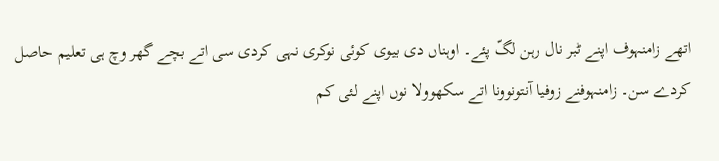اتھے زامنہوف اپنے ٹبر نال رہن لگّ پئے۔ اوہناں دی بیوی کوئی نوکری نہی کردی سی اتے بچے گھر وچ ہی تعلیم حاصل کردے سن۔ زامنہوفنے زوفیا آنتونوونا اتے سکھوولا نوں اپنے لئی کم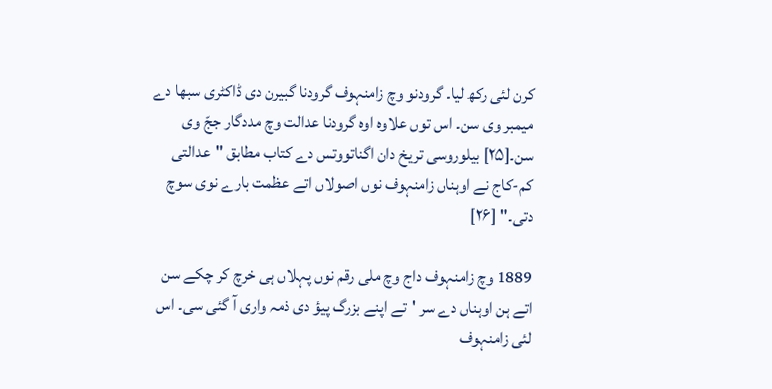کرن لئی رکھ لیا۔ گرودنو وچ زامنہوف گرودنا گبیرن دی ڈاکٹری سبھا دے میمبر وی سن۔ اس توں علاوہ اوہ گرودنا عدالت وچ مددگار ججّ وی سن۔[۲۵] بیلوروسی تریخ دان اگناتووتس دے کتاب مطابق "عدالتی کم-کاج نے اوہناں زامنہوف نوں اصولاں اتے عظمت بارے نوی سوچ دتی۔" [۲۶]

1889 وچ زامنہوف داج وچ ملی رقم نوں پہلاں ہی خرچ کر چکے سن اتے ہن اوہناں دے سر 'تے اپنے بزرگ پیؤ دی ذمہ واری آ گئی سی۔ اس لئی زامنہوف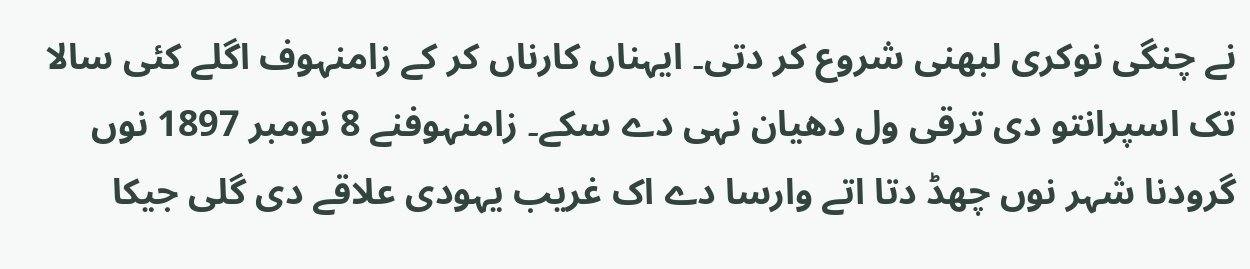نے چنگی نوکری لبھنی شروع کر دتی۔ ایہناں کارناں کر کے زامنہوف اگلے کئی سالا تک اسپرانتو دی ترقی ول دھیان نہی دے سکے۔ زامنہوفنے 8 نومبر 1897 نوں گرودنا شہر نوں چھڈ دتا اتے وارسا دے اک غریب یہودی علاقے دی گلی جیکا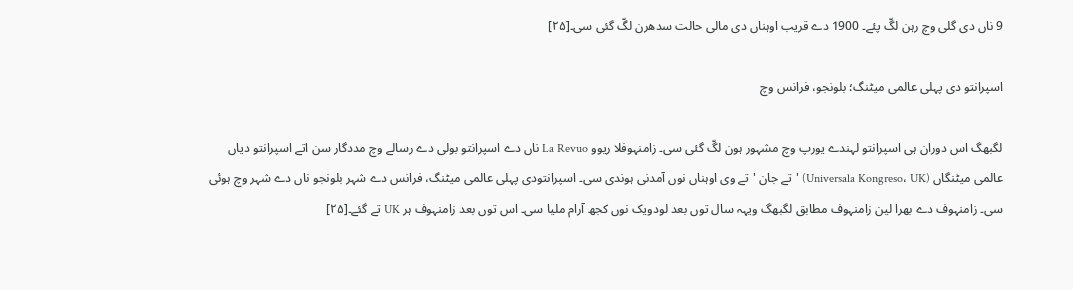9 ناں دی گلی وچ رہن لگّ پئے۔ 1900 دے قریب اوہناں دی مالی حالت سدھرن لگّ گئی سی۔[۲۵]

اسپرانتو دی پہلی عالمی میٹنگ؛ بلونجو، فرانس وچ

لگبھگ اس دوران ہی اسپرانتو لہندے یورپ وچ مشہور ہون لگّ گئی سی۔ زامنہوفلا ریوو La Revuo ناں دے اسپرانتو بولی دے رسالے وچ مددگار سن اتے اسپرانتو دیاں عالمی میٹنگاں (Universala Kongreso، UK) 'تے جان 'تے وی اوہناں نوں آمدنی ہوندی سی۔ اسپرانتودی پہلی عالمی میٹنگ، فرانس دے شہر بلونجو ناں دے شہر وچ ہوئی سی۔ زامنہوف دے بھرا لین زامنہوف مطابق لگبھگ ویہہ سال توں بعد لودویک نوں کجھ آرام ملیا سی۔ اس توں بعد زامنہوف ہر UK تے گئے۔[۲۵]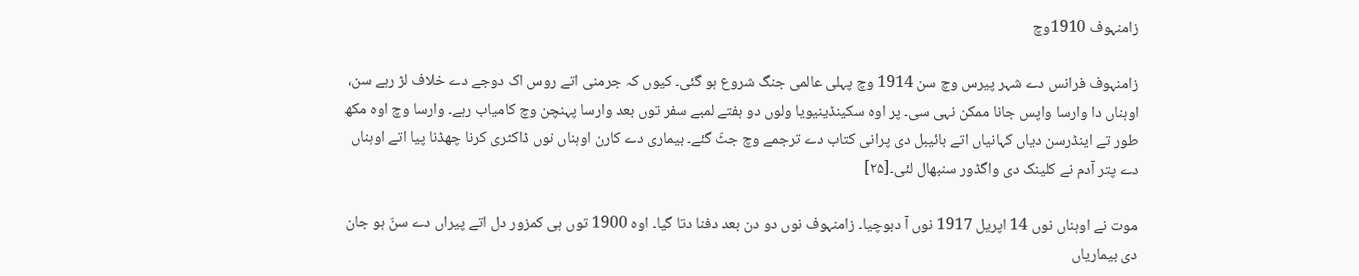زامنہوف 1910وچ

زامنہوف فرانس دے شہر پیرس وچ سن 1914 وچ پہلی عالمی جنگ شروع ہو گئی۔ کیوں کہ جرمنی اتے روس اک دوجے دے خلاف لڑ رہے سن، اوہناں دا وارسا واپس جانا ممکن نہی سی۔ پر اوہ سکینڈینیویا ولوں دو ہفتے لمبے سفر توں بعد وارسا پہنچن وچ کامیاب رہے۔ وارسا وچ اوہ مکھ طور تے اینڈرسن دیاں کہانیاں اتے بائیبل دی پرانی کتاب دے ترجمے وچ جٹّ گئے۔ بیماری دے کارن اوہناں نوں ڈاکٹری کرنا چھڈنا پیا اتے اوہناں دے پتر آدم نے کلینک دی واگڈور سنبھال لئی۔[۲۵]

موت نے اوہناں نوں 14 اپریل 1917 نوں آ دبوچیا۔ زامنہوف نوں دو دن بعد دفنا دتا گیا۔ اوہ 1900 توں ہی کمزور دل اتے پیراں دے سنّ ہو جان دی بیماریاں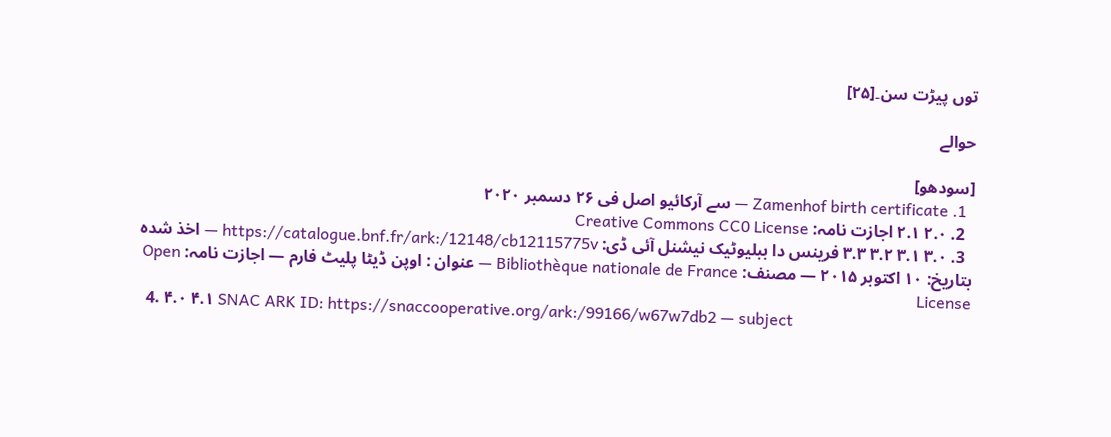توں پیڑت سن۔[۲۵]

حوالے

[سودھو]
  1. Zamenhof birth certificate — سے آرکائیو اصل فی ۲۶ دسمبر ۲۰۲۰
  2. ۲.۰ ۲.۱ اجازت نامہ: Creative Commons CC0 License
  3. ۳.۰ ۳.۱ ۳.۲ ۳.۳ فرینس دا ببلیوٹیک نیشنل آئی ڈی: https://catalogue.bnf.fr/ark:/12148/cb12115775v — اخذ شدہ بتاریخ: ۱۰ اکتوبر ۲۰۱۵ — مصنف: Bibliothèque nationale de France — عنوان : اوپن ڈیٹا پلیٹ فارم — اجازت نامہ: Open License
  4. ۴.۰ ۴.۱ SNAC ARK ID: https://snaccooperative.org/ark:/99166/w67w7db2 — subject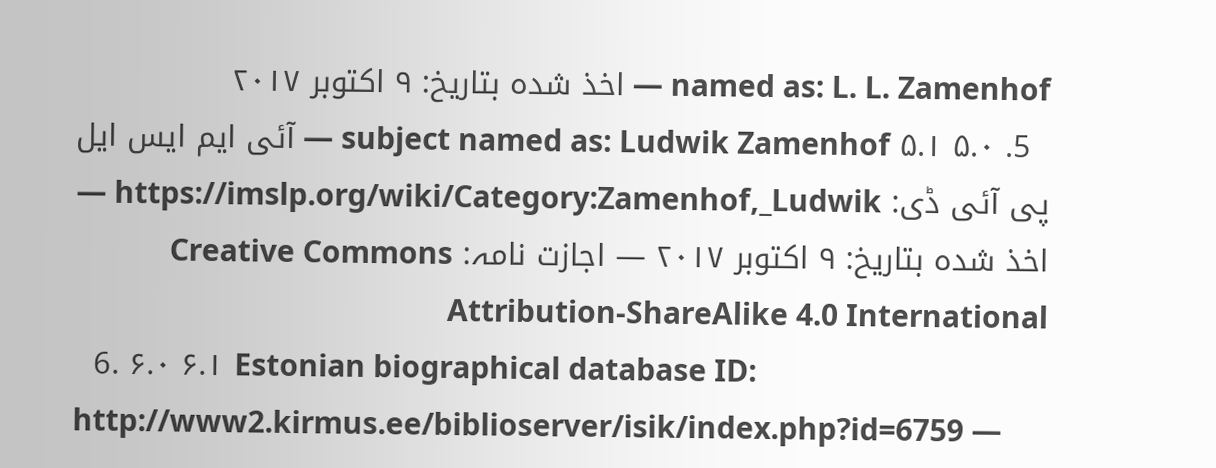named as: L. L. Zamenhof — اخذ شدہ بتاریخ: ۹ اکتوبر ۲۰۱۷
  5. ۵.۰ ۵.۱ subject named as: Ludwik Zamenhof — آئی ایم ایس ایل پی آئی ڈی: https://imslp.org/wiki/Category:Zamenhof,_Ludwik — اخذ شدہ بتاریخ: ۹ اکتوبر ۲۰۱۷ — اجازت نامہ: Creative Commons Attribution-ShareAlike 4.0 International
  6. ۶.۰ ۶.۱ Estonian biographical database ID: http://www2.kirmus.ee/biblioserver/isik/index.php?id=6759 —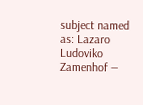subject named as: Lazaro Ludoviko Zamenhof —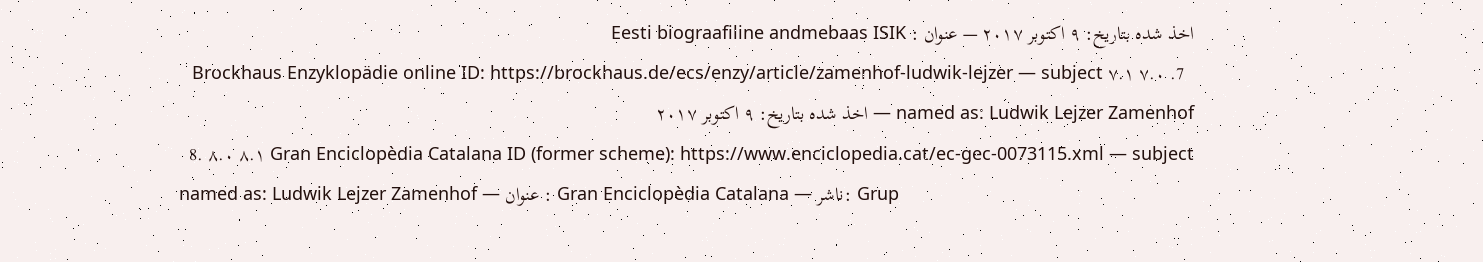اخذ شدہ بتاریخ: ۹ اکتوبر ۲۰۱۷ — عنوان : Eesti biograafiline andmebaas ISIK
  7. ۷.۰ ۷.۱ Brockhaus Enzyklopädie online ID: https://brockhaus.de/ecs/enzy/article/zamenhof-ludwik-lejzer — subject named as: Ludwik Lejzer Zamenhof — اخذ شدہ بتاریخ: ۹ اکتوبر ۲۰۱۷
  8. ۸.۰ ۸.۱ Gran Enciclopèdia Catalana ID (former scheme): https://www.enciclopedia.cat/ec-gec-0073115.xml — subject named as: Ludwik Lejzer Zamenhof — عنوان : Gran Enciclopèdia Catalana — ناشر: Grup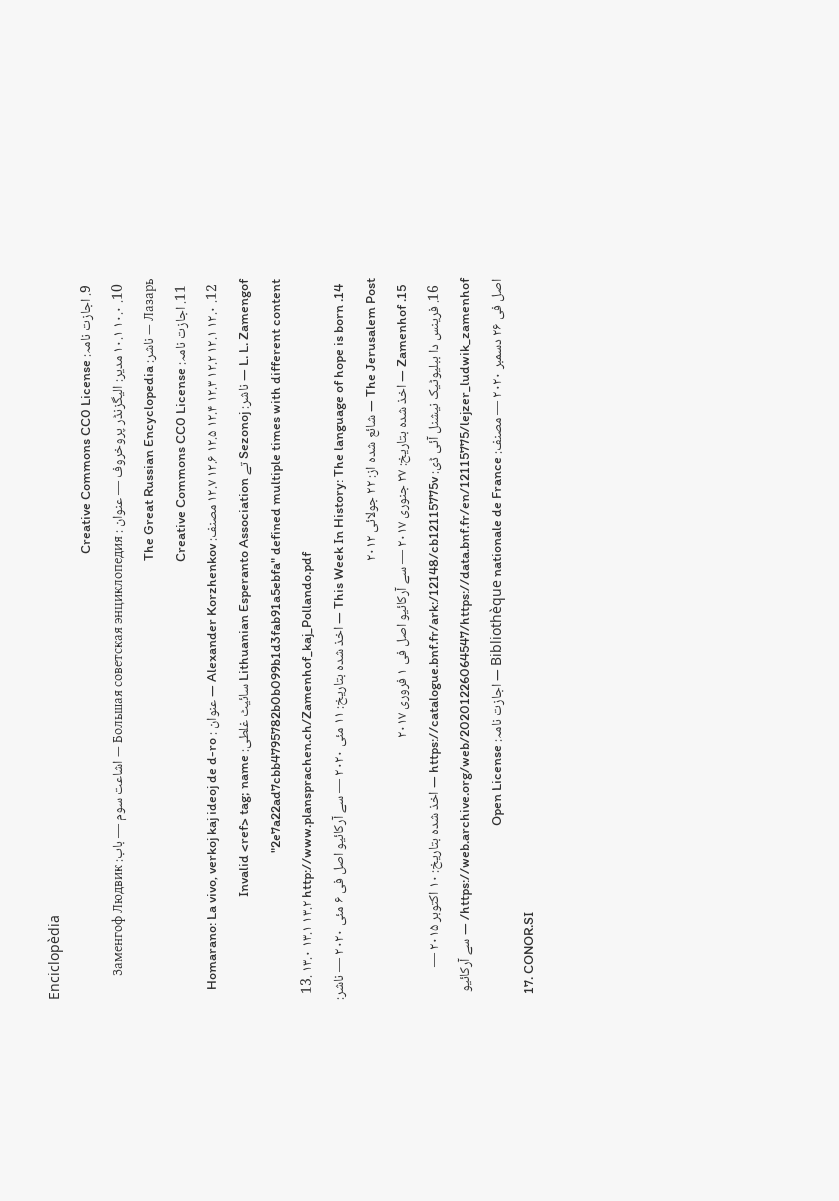Enciclopèdia
  9. اجازت نامہ: Creative Commons CC0 License
  10. ۱۰.۰ ۱۰.۱ مدیر: الیگزنڈر پروخروف — عنوان : Большая советская энциклопедия — اشاعت سوم — باب: Заменгоф Людвик Лазарь — ناشر: The Great Russian Encyclopedia
  11. اجازت نامہ: Creative Commons CC0 License
  12. ۱۲.۰ ۱۲.۱ ۱۲.۲ ۱۲.۳ ۱۲.۴ ۱۲.۵ ۱۲.۶ ۱۲.۷ مصنف: Alexander Korzhenkov — عنوان : Homarano: La vivo, verkoj kaj ideoj de d-ro L. L. Zamengof — ناشر: Sezonoj تے Lithuanian Esperanto Association سائیٹ غلطی: Invalid <ref> tag; name "2e7a22ad7cbb4795782b0b099b1d3fab91a5ebfa" defined multiple times with different content
  13. ۱۳.۰ ۱۳.۱ ۱۳.۲ http://www.plansprachen.ch/Zamenhof_kaj_Pollando.pdf
  14. This Week In History: The language of hope is born — اخذ شدہ بتاریخ: ۱۱ مئی ۲۰۲۰ — سے آرکائیو اصل فی ۶ مئی ۲۰۲۰ — ناشر: The Jerusalem Post — شائع شدہ از: ۲۲ جولائی ۲۰۱۲
  15. Zamenhof — اخذ شدہ بتاریخ: ۲۷ جنوری ۲۰۱۷ — سے آرکائیو اصل فی ۱ فروری ۲۰۱۷
  16. فرینس دا ببلیوٹیک نیشنل آئی ڈی: https://catalogue.bnf.fr/ark:/12148/cb12115775v — اخذ شدہ بتاریخ: ۱۰ اکتوبر ۲۰۱۵ — https://web.archive.org/web/20201226064547/https://data.bnf.fr/en/12115775/lejzer_ludwik_zamenhof/ — سے آرکائیو اصل فی ۲۶ دسمبر ۲۰۲۰ — مصنف: Bibliothèque nationale de France — اجازت نامہ: Open License
  17. CONOR.SI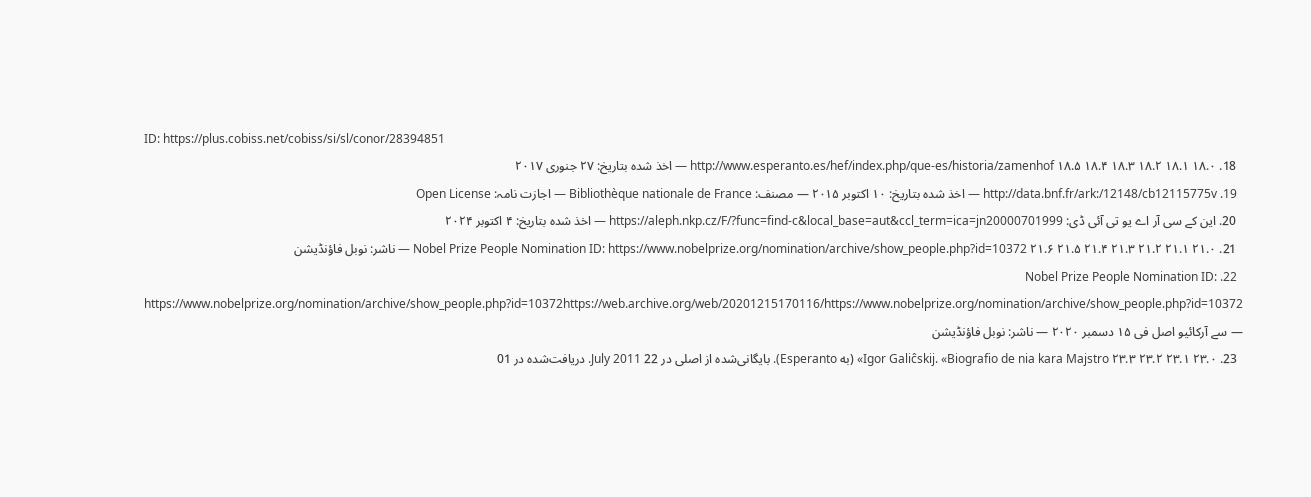ID: https://plus.cobiss.net/cobiss/si/sl/conor/28394851
  18. ۱۸.۰ ۱۸.۱ ۱۸.۲ ۱۸.۳ ۱۸.۴ ۱۸.۵ http://www.esperanto.es/hef/index.php/que-es/historia/zamenhof — اخذ شدہ بتاریخ: ۲۷ جنوری ۲۰۱۷
  19. http://data.bnf.fr/ark:/12148/cb12115775v — اخذ شدہ بتاریخ: ۱۰ اکتوبر ۲۰۱۵ — مصنف: Bibliothèque nationale de France — اجازت نامہ: Open License
  20. این کے سی آر اے یو تی آئی ڈی: https://aleph.nkp.cz/F/?func=find-c&local_base=aut&ccl_term=ica=jn20000701999 — اخذ شدہ بتاریخ: ۴ اکتوبر ۲۰۲۴
  21. ۲۱.۰ ۲۱.۱ ۲۱.۲ ۲۱.۳ ۲۱.۴ ۲۱.۵ ۲۱.۶ Nobel Prize People Nomination ID: https://www.nobelprize.org/nomination/archive/show_people.php?id=10372 — ناشر: نوبل فاؤنڈیشن
  22. Nobel Prize People Nomination ID: https://www.nobelprize.org/nomination/archive/show_people.php?id=10372https://web.archive.org/web/20201215170116/https://www.nobelprize.org/nomination/archive/show_people.php?id=10372 — سے آرکائیو اصل فی ۱۵ دسمبر ۲۰۲۰ — ناشر: نوبل فاؤنڈیشن
  23. ۲۳.۰ ۲۳.۱ ۲۳.۲ ۲۳.۳ Igor Galiĉskij. «Biografio de nia kara Majstro» (به Esperanto). بایگانی‌شده از اصلی در 22 July 2011. دریافت‌شده در 01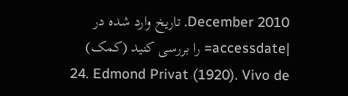December 2010. تاریخ وارد شده در |accessdate= را بررسی کنید (کمک)
  24. Edmond Privat (1920). Vivo de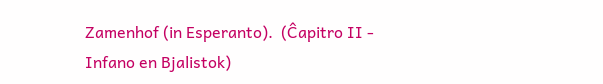Zamenhof (in Esperanto).  (Ĉapitro II - Infano en Bjalistok)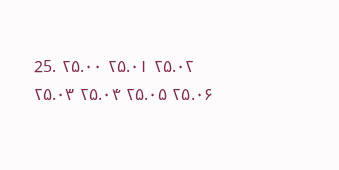25. ۲۵.۰۰ ۲۵.۰۱ ۲۵.۰۲ ۲۵.۰۳ ۲۵.۰۴ ۲۵.۰۵ ۲۵.۰۶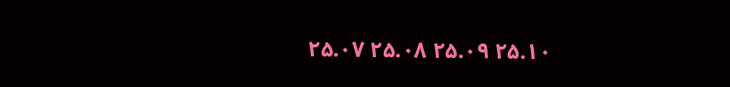۲۵.۰۷ ۲۵.۰۸ ۲۵.۰۹ ۲۵.۱۰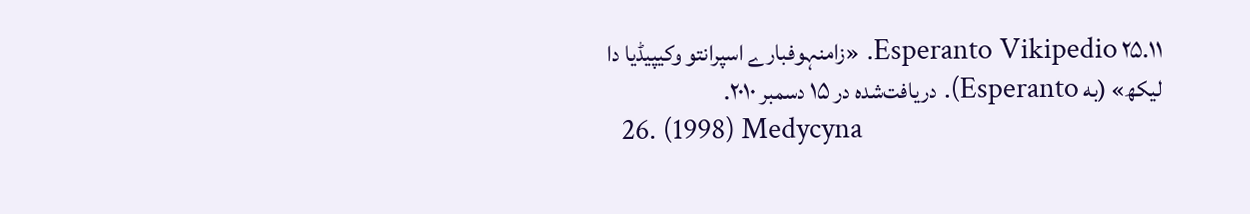۲۵.۱۱ Esperanto Vikipedio. «زامنہوفبارے اسپرانتو وکیپیڈیا دا لیکھ» (به Esperanto). دریافت‌شده در ۱۵ دسمبر ۲۰۱۰.
  26. (1998) Medycyna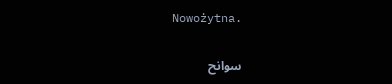Nowożytna.

سوانح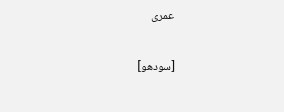عمری

[سودھو]